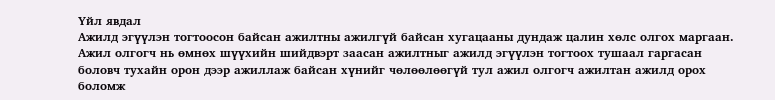Үйл явдал
Ажилд эгүүлэн тогтоосон байсан ажилтны ажилгүй байсан хугацааны дундаж цалин хөлс олгох маргаан. Ажил олгогч нь өмнөх шүүхийн шийдвэрт заасан ажилтныг ажилд эгүүлэн тогтоох тушаал гаргасан боловч тухайн орон дээр ажиллаж байсан хүнийг чөлөөлөөгүй тул ажил олгогч ажилтан ажилд орох боломж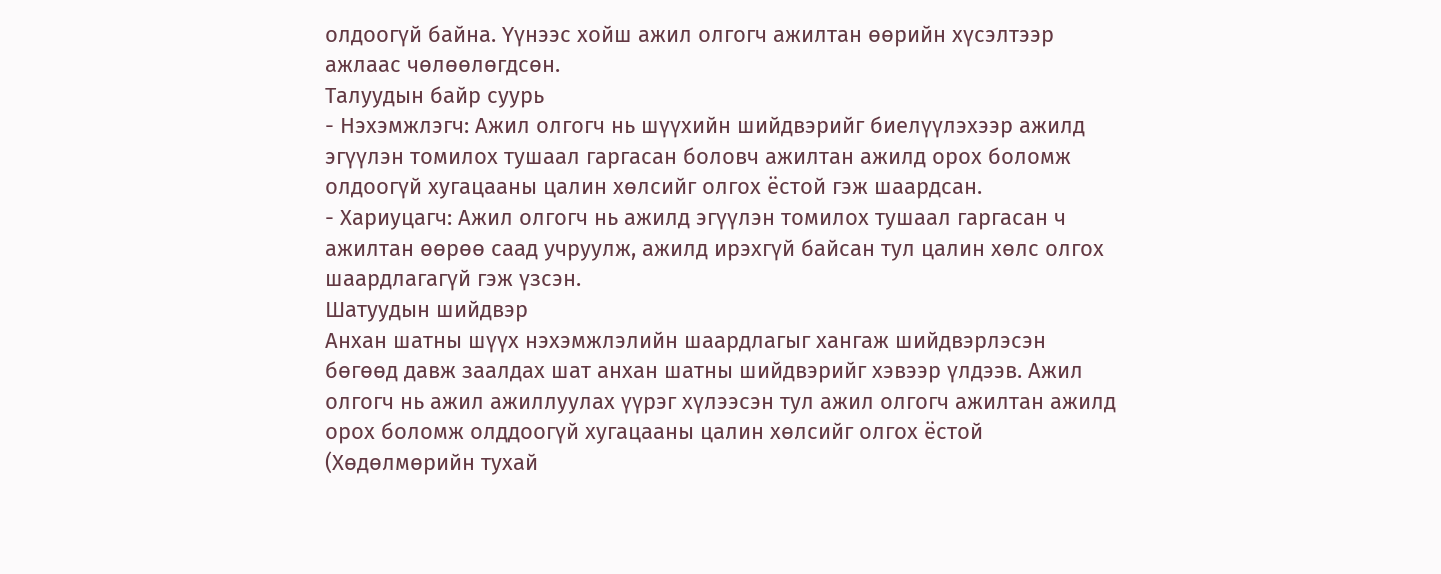олдоогүй байна. Үүнээс хойш ажил олгогч ажилтан өөрийн хүсэлтээр ажлаас чөлөөлөгдсөн.
Талуудын байр суурь
- Нэхэмжлэгч: Ажил олгогч нь шүүхийн шийдвэрийг биелүүлэхээр ажилд эгүүлэн томилох тушаал гаргасан боловч ажилтан ажилд орох боломж олдоогүй хугацааны цалин хөлсийг олгох ёстой гэж шаардсан.
- Хариуцагч: Ажил олгогч нь ажилд эгүүлэн томилох тушаал гаргасан ч ажилтан өөрөө саад учруулж, ажилд ирэхгүй байсан тул цалин хөлс олгох шаардлагагүй гэж үзсэн.
Шатуудын шийдвэр
Анхан шатны шүүх нэхэмжлэлийн шаардлагыг хангаж шийдвэрлэсэн бөгөөд давж заалдах шат анхан шатны шийдвэрийг хэвээр үлдээв. Ажил олгогч нь ажил ажиллуулах үүрэг хүлээсэн тул ажил олгогч ажилтан ажилд орох боломж олддоогүй хугацааны цалин хөлсийг олгох ёстой (Хөдөлмөрийн тухай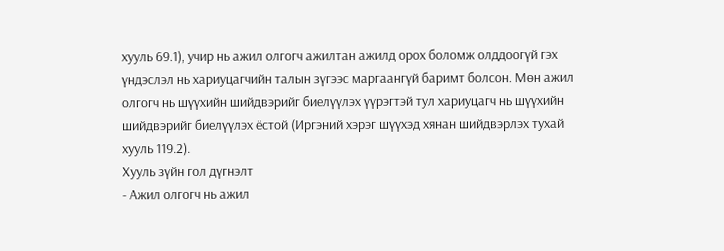хууль 69.1), учир нь ажил олгогч ажилтан ажилд орох боломж олддоогүй гэх үндэслэл нь хариуцагчийн талын зүгээс маргаангүй баримт болсон. Мөн ажил олгогч нь шүүхийн шийдвэрийг биелүүлэх үүрэгтэй тул хариуцагч нь шүүхийн шийдвэрийг биелүүлэх ёстой (Иргэний хэрэг шүүхэд хянан шийдвэрлэх тухай хууль 119.2).
Хууль зүйн гол дүгнэлт
- Ажил олгогч нь ажил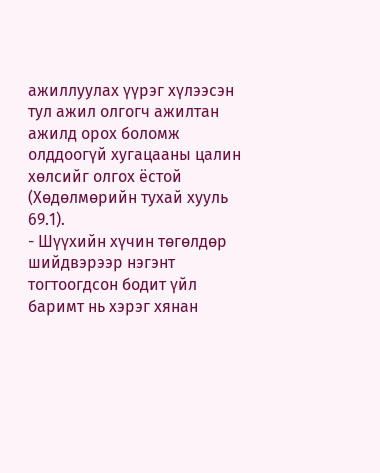ажиллуулах үүрэг хүлээсэн тул ажил олгогч ажилтан ажилд орох боломж олддоогүй хугацааны цалин хөлсийг олгох ёстой (Хөдөлмөрийн тухай хууль 69.1).
- Шүүхийн хүчин төгөлдөр шийдвэрээр нэгэнт тогтоогдсон бодит үйл баримт нь хэрэг хянан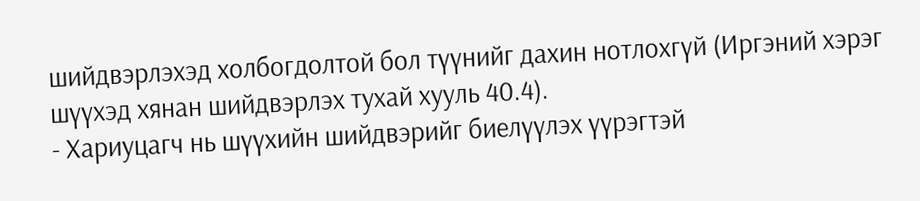шийдвэрлэхэд холбогдолтой бол түүнийг дахин нотлохгүй (Иргэний хэрэг шүүхэд хянан шийдвэрлэх тухай хууль 40.4).
- Хариуцагч нь шүүхийн шийдвэрийг биелүүлэх үүрэгтэй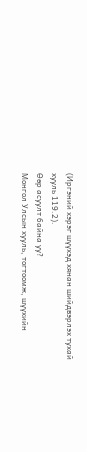(Иргэний хэрэг шүүхэд хянан шийдвэрлэх тухай хууль 119.2).
Өөр асуулт байна уу?
Монгол Улсын хууль, тогтоомж, шүүхийн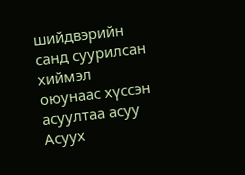шийдвэрийн санд суурилсан хиймэл оюунаас хүссэн асуултаа асуу
Асуух